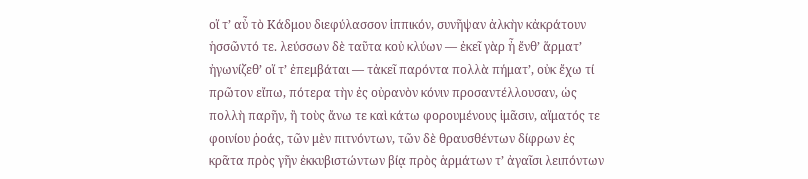οἵ τʼ αὖ τὸ Κάδμου διεφύλασσον ἱππικόν, συνῆψαν ἀλκὴν κἀκράτουν ἡσσῶντό τε. λεύσσων δὲ ταῦτα κοὐ κλύων — ἐκεῖ γὰρ ἦ ἔνθʼ ἅρματʼ ἠγωνίζεθʼ οἵ τʼ ἐπεμβάται — τἀκεῖ παρόντα πολλὰ πήματʼ, οὐκ ἔχω τί πρῶτον εἴπω, πότερα τὴν ἐς οὐρανὸν κόνιν προσαντέλλουσαν, ὡς πολλὴ παρῆν, ἢ τοὺς ἄνω τε καὶ κάτω φορουμένους ἱμᾶσιν, αἵματός τε φοινίου ῥοάς, τῶν μὲν πιτνόντων, τῶν δὲ θραυσθέντων δίφρων ἐς κρᾶτα πρὸς γῆν ἐκκυβιστώντων βίᾳ πρὸς ἁρμάτων τʼ ἀγαῖσι λειπόντων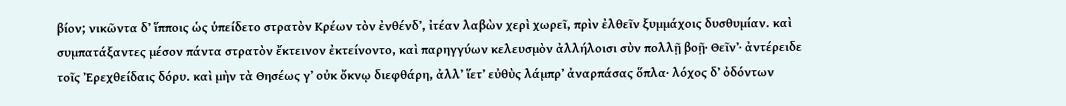βίον; νικῶντα δʼ ἵπποις ὡς ὑπείδετο στρατὸν Κρέων τὸν ἐνθένδʼ, ἰτέαν λαβὼν χερὶ χωρεῖ, πρὶν ἐλθεῖν ξυμμάχοις δυσθυμίαν. καὶ συμπατάξαντες μέσον πάντα στρατὸν ἔκτεινον ἐκτείνοντο, καὶ παρηγγύων κελευσμὸν ἀλλήλοισι σὺν πολλῇ βοῇ· Θεῖνʼ· ἀντέρειδε τοῖς Ἐρεχθείδαις δόρυ. καὶ μὴν τὰ Θησέως γʼ οὐκ ὄκνῳ διεφθάρη, ἀλλʼ ἵετʼ εὐθὺς λάμπρʼ ἀναρπάσας ὅπλα· λόχος δʼ ὀδόντων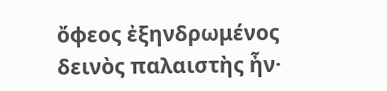ὄφεος ἐξηνδρωμένος δεινὸς παλαιστὴς ἦν·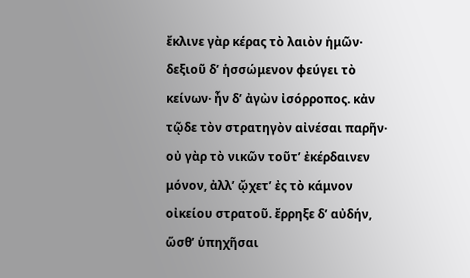ἔκλινε γὰρ κέρας τὸ λαιὸν ἡμῶν· δεξιοῦ δʼ ἡσσώμενον φεύγει τὸ κείνων· ἦν δʼ ἀγὼν ἰσόρροπος. κἀν τῷδε τὸν στρατηγὸν αἰνέσαι παρῆν· οὐ γὰρ τὸ νικῶν τοῦτʼ ἐκέρδαινεν μόνον, ἀλλʼ ᾤχετʼ ἐς τὸ κάμνον οἰκείου στρατοῦ. ἔρρηξε δʼ αὐδήν, ὥσθʼ ὑπηχῆσαι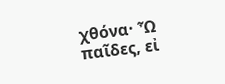χθόνα· Ὦ παῖδες, εἰ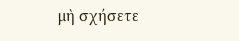μὴ σχήσετε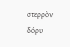στερρὸν δόρυ